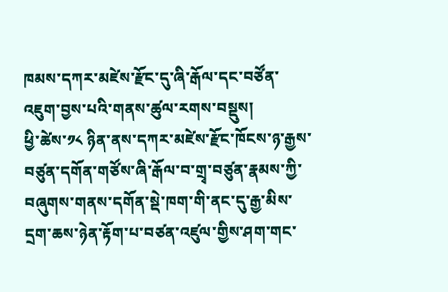ཁམས་དཀར་མཛེས་རྫོང་དུ་ཞི་རྒོལ་དང་བཙོན་འཇུག་བྱས་པའི་གནས་ཚུལ་རགས་བསྡུས།
ཕྱི་ཚེས་༡༨ ཉིན་ནས་དཀར་མཛེས་རྫོང་ཁོངས་ཉ་རྒྱས་བཙུན་དགོན་གཙོས་ཞི་རྒོལ་བ་གྲྭ་བཙུན་རྣམས་ཀྱི་བཞུགས་གནས་དགོན་སྡེ་ཁག་གི་ནང་དུ་རྒྱ་མིས་དྲག་ཆས་ཉེན་རྟོག་པ་བཙན་འཛུལ་གྱིས་ཤག་གང་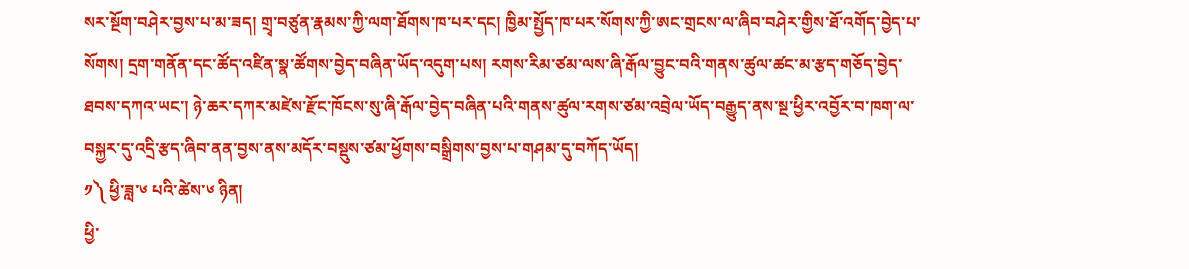སར་སྔོག་བཤེར་བྱས་པ་མ་ཟད། གྲྭ་བཙུན་རྣམས་ཀྱི་ལག་ཐོགས་ཁ་པར་དང། ཁྱིམ་སྤྱོད་ཁ་པར་སོགས་ཀྱི་ཨང་གྲངས་ལ་ཞིབ་བཤེར་གྱིས་ཐོ་འགོད་བྱེད་པ་སོགས། དྲག་གནོན་དང་ཚོད་འཛིན་སྣ་ཚོགས་བྱེད་བཞིན་ཡོད་འདུག་པས། རགས་རིམ་ཙམ་ལས་ཞི་རྒོལ་བྱུང་བའི་གནས་ཚུལ་ཚང་མ་རྩད་གཅོད་བྱེད་ཐབས་དཀའ་ཡང་། ཉེ་ཆར་དཀར་མཛེས་རྫོང་ཁོངས་སུ་ཞི་རྒོལ་བྱེད་བཞིན་པའི་གནས་ཚུལ་རགས་ཙམ་འབྲེལ་ཡོད་བརྒྱུད་ནས་སྔ་ཕྱིར་འབྱོར་བ་ཁག་ལ་བསྐྱར་དུ་འདྲི་རྩད་ཞིབ་ནན་བྱས་ནས་མདོར་བསྡུས་ཙམ་ཕྱོགས་བསྒྲིགས་བྱས་པ་གཤམ་དུ་བཀོད་ཡོད།
༡༽ ཕྱི་ཟླ་༦ པའི་ཚེས་༦ ཉིན།
ཕྱི་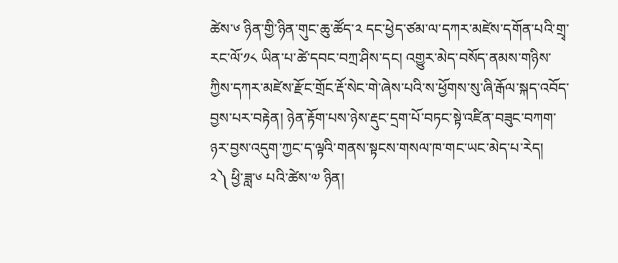ཚེས་༦ ཉིན་གྱི་ཉིན་གུང་ཆུ་ཚོད་༢ དང་ཕྱེད་ཙམ་ལ་དཀར་མཛེས་དགོན་པའི་གྲྭ་རང་ལོ་༡༨ ཡིན་པ་ཚེ་དབང་བཀྲ་ཤིས་དང། འགྱུར་མེད་བསོད་ནམས་གཉིས་ཀྱིས་དཀར་མཛེས་རྫོང་གྲོང་རྡོ་སེང་གེ་ཞེས་པའི་ས་ཕྱོགས་སུ་ཞི་རྒོལ་སྐད་འབོད་བྱས་པར་བརྟེན། ཉེན་རྟོག་པས་ཉེས་རྡུང་དྲག་པོ་བཏང་སྟེ་འཛིན་བཟུང་བཀག་ཉར་བྱས་འདུག་ཀྱང་ད་ལྟའི་གནས་སྟངས་གསལ་ཁ་གང་ཡང་མེད་པ་རེད།
༢༽ ཕྱི་ཟླ་༦ པའི་ཚེས་༧ ཉིན།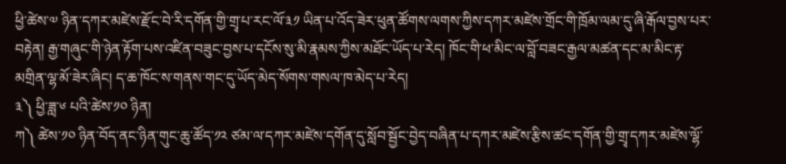ཕྱི་ཚེས་༧ ཉིན་དཀར་མཛེས་རྫོང་བེ་རི་དགོན་གྱི་གྲྭ་པ་རང་ལོ་༣༡ ཡིན་པ་འོད་ཟེར་ཕུན་ཚོགས་ལགས་ཀྱིས་དཀར་མཛེས་གྲོང་གི་ཁྲོམ་ལམ་དུ་ཞི་རྒོལ་བྱས་པར་བརྟེན། རྒྱ་གཞུང་གི་ཉེན་རྟོག་པས་འཛིན་བཟུང་བྱས་པ་དངོས་སུ་མི་རྣམས་ཀྱིས་མཐོང་ཡོད་པ་རེད། ཁོང་གི་ཕ་མིང་ལ་བློ་བཟང་རྒྱལ་མཚན་དང་མ་མིང་རྟ་མགྲིན་ལྷ་མོ་ཟེར་ཞིང། ད་ཆ་ཁོང་ས་གནས་གང་དུ་ཡོད་མེད་སོགས་གསལ་ཁ་མེད་པ་རེད།
༣༽ ཕྱི་ཟླ་༦ པའི་ཚེས་༡༠ ཉིན།
ཀ༽ ཚེས་༡༠ ཉིན་བོད་ནང་ཉིན་གུང་ཆུ་ཚོད་༡༢ ཙམ་ལ་དཀར་མཛེས་དགོན་དུ་སློབ་སྦྱོང་བྱེད་བཞིན་པ་དཀར་མཛེས་རྩིས་ཚང་དགོན་གྱི་གྲྭ་དཀར་མཛེས་ལྷོ་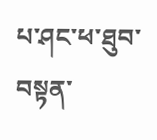པ་ཤང་ཕ་ཐུབ་བསྟན་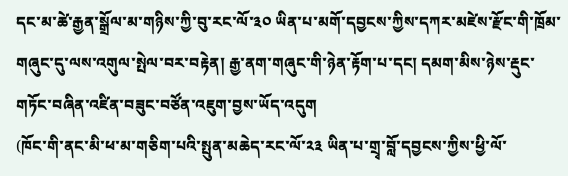དང་མ་ཚེ་རྒྱན་སྒྲོལ་མ་གཉིས་ཀྱི་བུ་རང་ལོ་༣༠ ཡིན་པ་མགོ་དབྱངས་ཀྱིས་དཀར་མཛེས་རྫོང་གི་ཁྲོམ་གཞུང་དུ་ལས་འགུལ་སྤེལ་བར་བརྟེན། རྒྱ་ནག་གཞུང་གི་ཉེན་རྟོག་པ་དང། དམག་མིས་ཉེས་རྡུང་གཏོང་བཞིན་འཛིན་བཟུང་བཙོན་འཇུག་བྱས་ཡོད་འདུག
(ཁོང་གི་ནང་མི་ཕ་མ་གཅིག་པའི་སྤུན་མཆེད་རང་ལོ་༢༣ ཡིན་པ་གྲྭ་བློ་དབྱངས་ཀྱིས་ཕྱི་ལོ་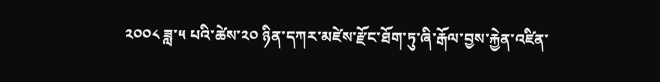༢༠༠༨ ཟླ་༥ པའི་ཚེས་༢༠ ཉིན་དཀར་མཛེས་རྫོང་ཐོག་ཏུ་ཞི་རྒོལ་བྱས་རྐྱེན་འཛིན་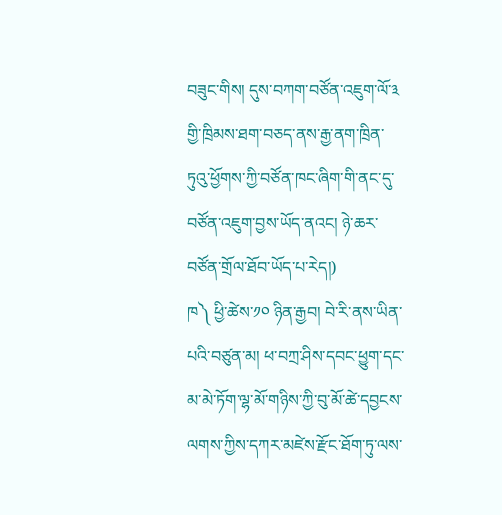བཟུང་གིས། དུས་བཀག་བཙོན་འཇུག་ལོ་༣ གྱི་ཁྲིམས་ཐག་བཅད་ནས་རྒྱ་ནག་ཁྲིན་ཏུའུ་ཕྱོགས་ཀྱི་བཙོན་ཁང་ཞིག་གི་ནང་དུ་བཙོན་འཇུག་བྱས་ཡོད་ནའང། ཉེ་ཆར་བཙོན་གྲོལ་ཐོབ་ཡོད་པ་རེད།)
ཁ༽ ཕྱི་ཚེས་༡༠ ཉིན་རྒྱབ། བེ་རི་ནས་ཡིན་པའི་བཙུན་མ། ཕ་བཀྲ་ཤིས་དབང་ཕྱུག་དང་མ་མེ་ཏོག་ལྷ་མོ་གཉིས་ཀྱི་བུ་མོ་ཚེ་དབྱངས་ལགས་ཀྱིས་དཀར་མཛེས་རྫོང་ཐོག་ཏུ་ལས་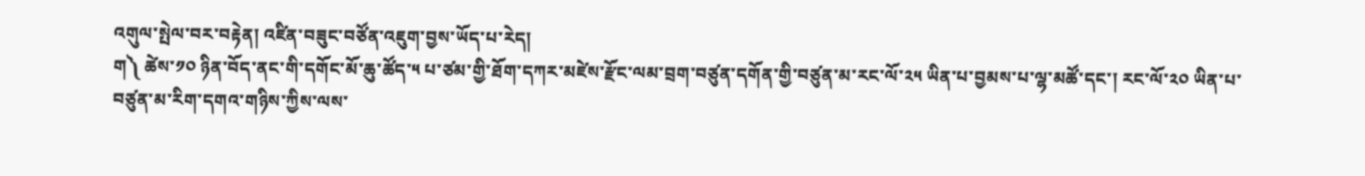འགུལ་སྤེལ་བར་བརྟེན། འཛིན་བཟུང་བཙོན་འཇུག་བྱས་ཡོད་པ་རེད།
ག༽ ཚེས་༡༠ ཉིན་བོད་ནང་གི་དགོང་མོ་ཆུ་ཚོད་༥ པ་ཙམ་གྱི་ཐོག་དཀར་མཛེས་རྫོང་ལམ་བྲག་བཙུན་དགོན་གྱི་བཙུན་མ་རང་ལོ་༢༥ ཡིན་པ་བྱམས་པ་ལྷ་མཚོ་དང་། རང་ལོ་༢༠ ཡིན་པ་བཙུན་མ་རིག་དགའ་གཉིས་ཀྱིས་ལས་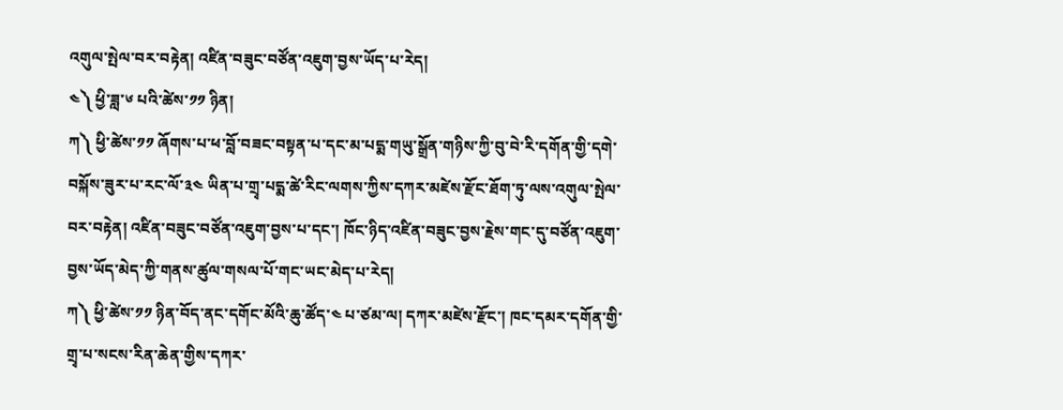འགུལ་སྤེལ་བར་བརྟེན། འཛིན་བཟུང་བཙོན་འཇུག་བྱས་ཡོད་པ་རེད།
༤༽ ཕྱི་ཟླ་༦ པའི་ཚེས་༡༡ ཉིན།
ཀ༽ ཕྱི་ཚེས་༡༡ ཞོགས་པ་ཕ་བློ་བཟང་བསྟན་པ་དང་མ་པདྨ་གཡུ་སྒྲོན་གཉིས་ཀྱི་བུ་བེ་རི་དགོན་གྱི་དགེ་བསྐོས་ཟུར་པ་རང་ལོ་༣༤ ཡིན་པ་གྲྭ་པདྨ་ཚེ་རིང་ལགས་ཀྱིས་དཀར་མཛེས་རྫོང་ཐོག་ཏུ་ལས་འགུལ་སྤེལ་བར་བརྟེན། འཛིན་བཟུང་བཙོན་འཇུག་བྱས་པ་དང་། ཁོང་ཉིད་འཛིན་བཟུང་བྱས་རྗེས་གང་དུ་བཙོན་འཇུག་བྱས་ཡོད་མེད་ཀྱི་གནས་ཚུལ་གསལ་པོ་གང་ཡང་མེད་པ་རེད།
ཀ༽ ཕྱི་ཚེས་༡༡ ཉིན་བོད་ནང་དགོང་མོའི་ཆུ་ཚོད་༤ པ་ཙམ་ལ། དཀར་མཛེས་རྫོང་། ཁང་དམར་དགོན་གྱི་གྲྭ་པ་སངས་རིན་ཆེན་གྱིས་དཀར་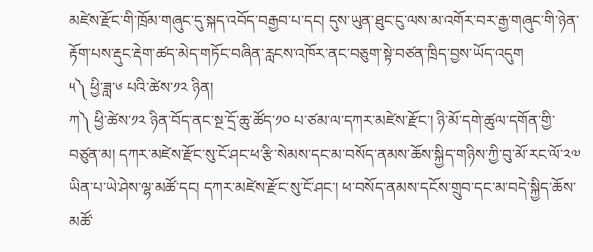མཛེས་རྫོང་གི་ཁྲོམ་གཞུང་དུ་སྐད་འབོད་བརྒྱབ་པ་དང། དུས་ཡུན་ཐུང་ངུ་ལས་མ་འགོར་བར་རྒྱ་གཞུང་གི་ཉེན་རྟོག་པས་རྡུང་རྡེག་ཚད་མེད་གཏོང་བཞིན་རླངས་འཁོར་ནང་བཅུག་སྟེ་བཙན་ཁྲིད་བྱས་ཡོད་འདུག
༥༽ ཕྱི་ཟླ་༦ པའི་ཚེས་༡༢ ཉིན།
ཀ༽ ཕྱི་ཚེས་༡༢ ཉིན་བོད་ནང་སྔ་དྲོ་ཆུ་ཚོད་༡༠ པ་ཙམ་ལ་དཀར་མཛེས་རྫོང་། ཉི་མོ་དགེ་ཚུལ་དགོན་གྱི་བཙུན་མ། དཀར་མཛེས་རྫོང་སུ་ངོ་ཤང་ཕ་རྩི་སེམས་དང་མ་བསོད་ནམས་ཆོས་སྐྱིད་གཉིས་ཀྱི་བུ་མོ་རང་ལོ་༢༧ ཡིན་པ་ཡེ་ཤེས་ལྷ་མཚོ་དང། དཀར་མཛེས་རྫོང་སུ་ངོ་ཤང་། ཕ་བསོད་ནམས་དངོས་གྲུབ་དང་མ་བདེ་སྐྱིད་ཆོས་མཚོ་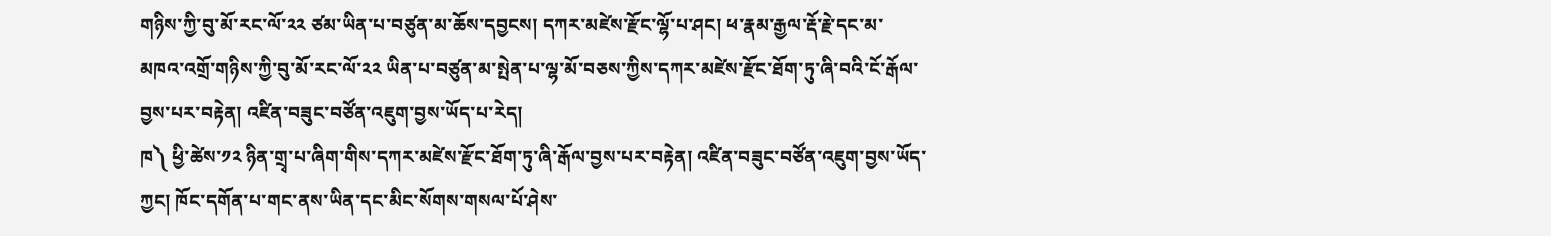གཉིས་ཀྱི་བུ་མོ་རང་ལོ་༢༢ ཙམ་ཡིན་པ་བཙུན་མ་ཆོས་དབྱངས། དཀར་མཛེས་རྫོང་ལྷོ་པ་ཤང། ཕ་རྣམ་རྒྱལ་རྡོ་རྗེ་དང་མ་མཁའ་འགྲོ་གཉིས་ཀྱི་བུ་མོ་རང་ལོ་༢༢ ཡིན་པ་བཙུན་མ་སྤེན་པ་ལྷ་མོ་བཅས་ཀྱིས་དཀར་མཛེས་རྫོང་ཐོག་ཏུ་ཞི་བའི་ངོ་རྒོལ་བྱས་པར་བརྟེན། འཛིན་བཟུང་བཙོན་འཇུག་བྱས་ཡོད་པ་རེད།
ཁ༽ ཕྱི་ཚེས་༡༢ ཉིན་གྲྭ་པ་ཞིག་གིས་དཀར་མཛེས་རྫོང་ཐོག་ཏུ་ཞི་རྒོལ་བྱས་པར་བརྟེན། འཛིན་བཟུང་བཙོན་འཇུག་བྱས་ཡོད་ཀྱང། ཁོང་དགོན་པ་གང་ནས་ཡིན་དང་མིང་སོགས་གསལ་པོ་ཤེས་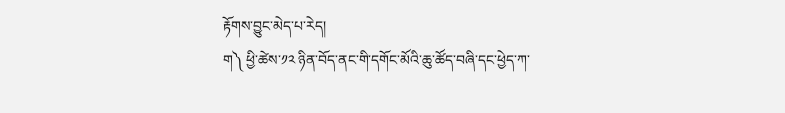རྟོགས་བྱུང་མེད་པ་རེད།
ག༽ ཕྱི་ཚེས་༡༢ ཉིན་བོད་ནང་གི་དགོང་མོའི་ཆུ་ཚོད་བཞི་དང་ཕྱེད་ཀ་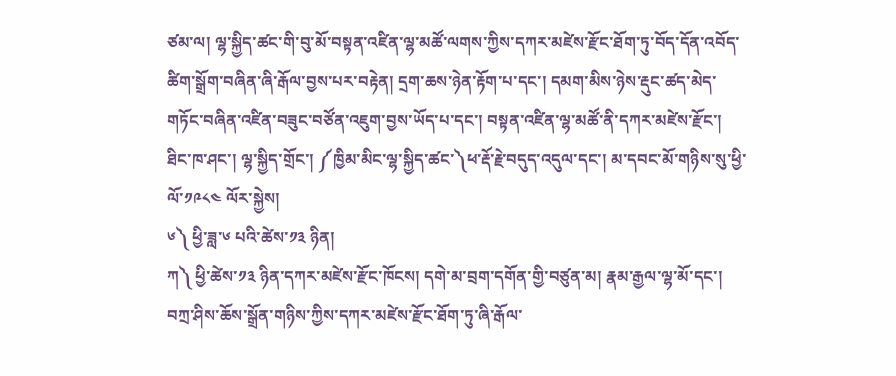ཙམ་ལ། ལྷ་སྐྱིད་ཚང་གི་བུ་མོ་བསྟན་འཛིན་ལྷ་མཚོ་ལགས་ཀྱིས་དཀར་མཛེས་རྫོང་ཐོག་ཏུ་བོད་དོན་འབོད་ཚིག་སྒྲོག་བཞིན་ཞི་རྒོལ་བྱས་པར་བརྟེན། དྲག་ཆས་ཉེན་རྟོག་པ་དང་། དམག་མིས་ཉེས་རྡུང་ཚད་མེད་གཏོང་བཞིན་འཛིན་བཟུང་བཙོན་འཇུག་བྱས་ཡོད་པ་དང་། བསྟན་འཛིན་ལྷ་མཚོ་ནི་དཀར་མཛེས་རྫོང་། ཐིང་ཁ་ཤང་། ལྷ་སྐྱིད་གྲོང་། ༼ཁྱིམ་མིང་ལྷ་སྐྱིད་ཚང་༽ཕ་རྡོ་རྗེ་བདུད་འདུལ་དང་། མ་དབང་མོ་གཉིས་སུ་ཕྱི་ལོ་༡༩༨༤ ལོར་སྐྱེས།
༦༽ ཕྱི་ཟླ་༦ པའི་ཚེས་༡༣ ཉིན།
ཀ༽ ཕྱི་ཚེས་༡༣ ཉིན་དཀར་མཛེས་རྫོང་ཁོངས། དགེ་མ་བྲག་དགོན་གྱི་བཙུན་མ། རྣམ་རྒྱལ་ལྷ་མོ་དང་། བཀྲ་ཤིས་ཆོས་སྒྲོན་གཉིས་ཀྱིས་དཀར་མཛེས་རྫོང་ཐོག་ཏུ་ཞི་རྒོལ་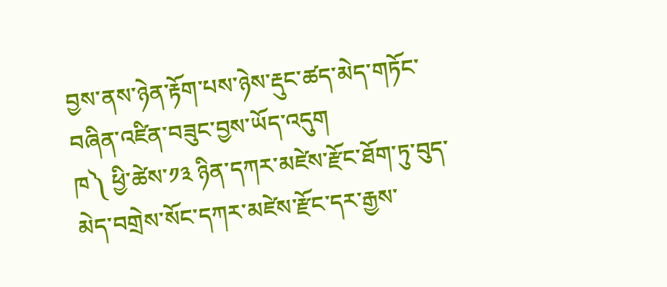བྱས་ནས་ཉེན་རྟོག་པས་ཉེས་རྡུང་ཚད་མེད་གཏོང་བཞིན་འཛིན་བཟུང་བྱས་ཡོད་འདུག
ཁ༽ ཕྱི་ཚེས་༡༣ ཉིན་དཀར་མཛེས་རྫོང་ཐོག་ཏུ་བུད་མེད་བགྲེས་སོང་དཀར་མཛེས་རྫོང་དར་རྒྱས་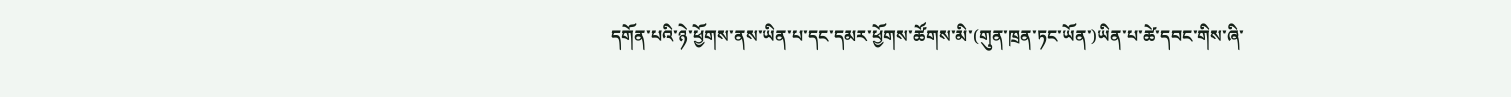དགོན་པའི་ཉེ་ཕྱོགས་ནས་ཡིན་པ་དང་དམར་ཕྱོགས་ཚོགས་མི་(གུན་ཁྲན་ཏང་ཡོན་)ཡིན་པ་ཚེ་དབང་གིས་ཞི་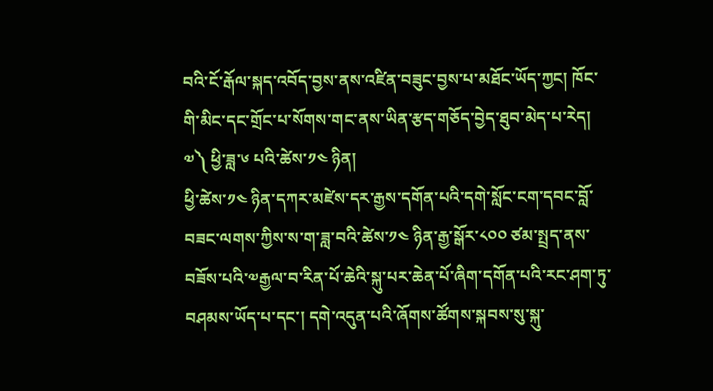བའི་ངོ་རྒོལ་སྐད་འབོད་བྱས་ནས་འཛིན་བཟུང་བྱས་པ་མཐོང་ཡོད་ཀྱང། ཁོང་གི་མིང་དང་གྲོང་པ་སོགས་གང་ནས་ཡིན་རྩད་གཅོད་བྱེད་ཐུབ་མེད་པ་རེད།
༧༽ ཕྱི་ཟླ་༦ པའི་ཚེས་༡༤ ཉིན།
ཕྱི་ཚེས་༡༤ ཉིན་དཀར་མཛེས་དར་རྒྱས་དགོན་པའི་དགེ་སློང་ངག་དབང་བློ་བཟང་ལགས་ཀྱིས་ས་ག་ཟླ་བའི་ཚེས་༡༤ ཉིན་རྒྱ་སྒོར་༨༠༠ ཙམ་སྤྲད་ནས་བཟོས་པའི་༧རྒྱལ་བ་རིན་པོ་ཆེའི་སྐུ་པར་ཆེན་པོ་ཞིག་དགོན་པའི་རང་ཤག་ཏུ་བཤམས་ཡོད་པ་དང་། དགེ་འདུན་པའི་ཞོགས་ཚོགས་སྐབས་སུ་སྐུ་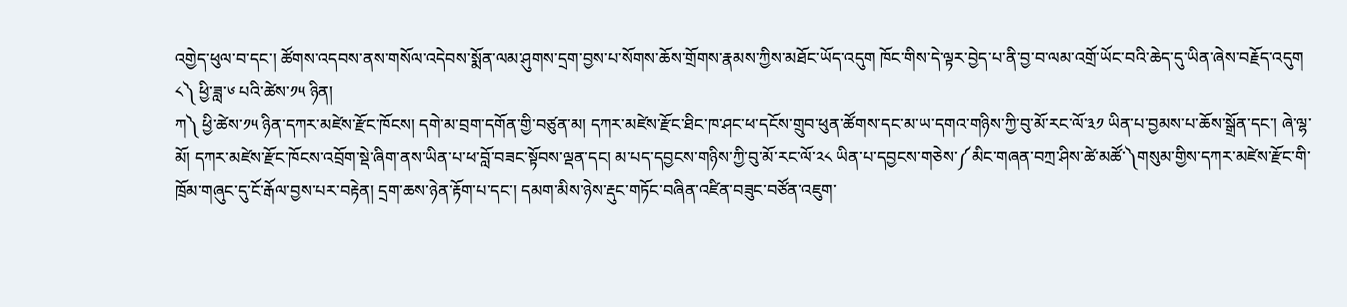འགྱེད་ཕུལ་བ་དང་། ཚོགས་འདབས་ནས་གསོལ་འདེབས་སྨོན་ལམ་ཤུགས་དྲག་བྱས་པ་སོགས་ཆོས་གྲོགས་རྣམས་ཀྱིས་མཐོང་ཡོད་འདུག ཁོང་གིས་དེ་ལྟར་བྱེད་པ་ནི་བྱ་བ་ལམ་འགྲོ་ཡོང་བའི་ཆེད་དུ་ཡིན་ཞེས་བརྗོད་འདུག
༨༽ ཕྱི་ཟླ་༦ པའི་ཚེས་༡༥ ཉིན།
ཀ༽ ཕྱི་ཚེས་༡༥ ཉིན་དཀར་མཛེས་རྫོང་ཁོངས། དགེ་མ་བྲག་དགོན་གྱི་བཙུན་མ། དཀར་མཛེས་རྫོང་ཐིང་ཁ་ཤང་ཕ་དངོས་གྲུབ་ཕུན་ཚོགས་དང་མ་ཡ་དགའ་གཉིས་ཀྱི་བུ་མོ་རང་ལོ་༣༡ ཡིན་པ་བྱམས་པ་ཆོས་སྒྲོན་དང་། ཞེ་ལྷ་མོ། དཀར་མཛེས་རྫོང་ཁོངས་འབྲོག་སྡེ་ཞིག་ནས་ཡིན་པ་ཕ་བློ་བཟང་སྟོབས་ལྡན་དང། མ་པད་དབྱངས་གཉིས་ཀྱི་བུ་མོ་རང་ལོ་༢༨ ཡིན་པ་དབྱངས་གཅེས་༼མིང་གཞན་བཀྲ་ཤིས་ཚེ་མཚོ་༽གསུམ་གྱིས་དཀར་མཛེས་རྫོང་གི་ཁྲོམ་གཞུང་དུ་ངོ་རྒོལ་བྱས་པར་བརྟེན། དྲག་ཆས་ཉེན་རྟོག་པ་དང་། དམག་མིས་ཉེས་རྡུང་གཏོང་བཞིན་འཛིན་བཟུང་བཙོན་འཇུག་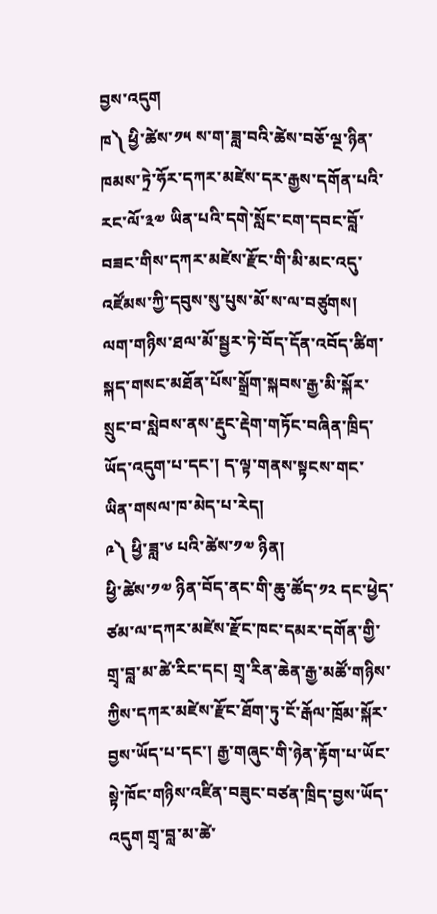བྱས་འདུག
ཁ༽ ཕྱི་ཚེས་༡༥ ས་ག་ཟླ་བའི་ཚེས་བཅོ་ལྔ་ཉིན་ཁམས་ཏྲེ་ཧོར་དཀར་མཛེས་དར་རྒྱས་དགོན་པའི་རང་ལོ་༣༧ ཡིན་པའི་དགེ་སློང་ངག་དབང་བློ་བཟང་གིས་དཀར་མཛེས་རྫོང་གི་མི་མང་འདུ་འཛོམས་ཀྱི་དབུས་སུ་པུས་མོ་ས་ལ་བཙུགས། ལག་གཉིས་ཐལ་མོ་སྦྱར་ཏེ་བོད་དོན་འབོད་ཚིག་སྐད་གསང་མཐོན་པོས་སྒྲོག་སྐབས་རྒྱ་མི་སྐོར་སྲུང་བ་སླེབས་ནས་རྡུང་རྡེག་གཏོང་བཞིན་ཁྲིད་ཡོད་འདུག་པ་དང་། ད་ལྟ་གནས་སྟངས་གང་ཡིན་གསལ་ཁ་མེད་པ་རེད།
༩༽ ཕྱི་ཟླ་༦ པའི་ཚེས་༡༧ ཉིན།
ཕྱི་ཚེས་༡༧ ཉིན་བོད་ནང་གི་ཆུ་ཚོད་༡༢ དང་ཕྱེད་ཙམ་ལ་དཀར་མཛེས་རྫོང་ཁང་དམར་དགོན་གྱི་གྲྭ་བླ་མ་ཚེ་རིང་དང། གྲྭ་རིན་ཆེན་རྒྱ་མཚོ་གཉིས་ཀྱིས་དཀར་མཛེས་རྫོང་ཐོག་ཏུ་ངོ་རྒོལ་ཁྲོམ་སྐོར་བྱས་ཡོད་པ་དང་། རྒྱ་གཞུང་གི་ཉེན་རྟོག་པ་ཡོང་སྟེ་ཁོང་གཉིས་འཛིན་བཟུང་བཙན་ཁྲིད་བྱས་ཡོད་འདུག གྲྭ་བླ་མ་ཚེ་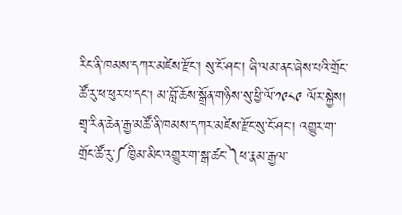རིང་ནི་ཁམས་དཀར་མཛེས་རྫོང་། སུ་ངོ་ཤང་། ཞི་ལམ་ནང་ཞེས་པའི་གྲོང་ཚོ་རུ་ཕ་ཕུར་པ་དང། མ་བློ་ཆོས་སྒྲོན་གཉིས་སུ་ཕྱི་ལོ་༡༩༨༩ ལོར་སྐྱེས། གྲྭ་རིན་ཆེན་རྒྱ་མཚོ་ནི་ཁམས་དཀར་མཛེས་རྫོང་སུ་ངོ་ཤང་། འགྱུར་ག་གྲོང་ཚོ་རུ་༼ཁྱིམ་མིང་འགྱུར་ག་སྒ་ཚང་༽ཕ་རྣམ་རྒྱལ་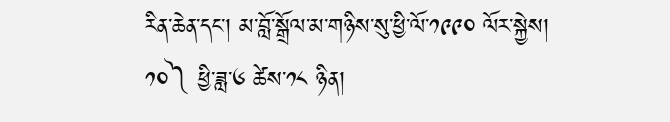རིན་ཆེན་དང་། མ་བློ་སྒྲོལ་མ་གཉིས་སུ་ཕྱི་ལོ་༡༩༩༠ ལོར་སྐྱེས།
༡༠༽ ཕྱི་ཟླ་༦ ཚེས་༡༨ ཉིན།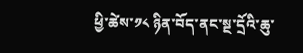ཕྱི་ཚེས་༡༨ ཉིན་བོད་ནང་སྔ་དྲོའི་ཆུ་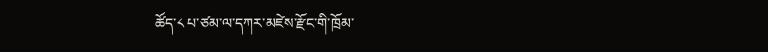ཚོད་༨ པ་ཙམ་ལ་དཀར་མཛེས་རྫོང་གི་ཁྲོམ་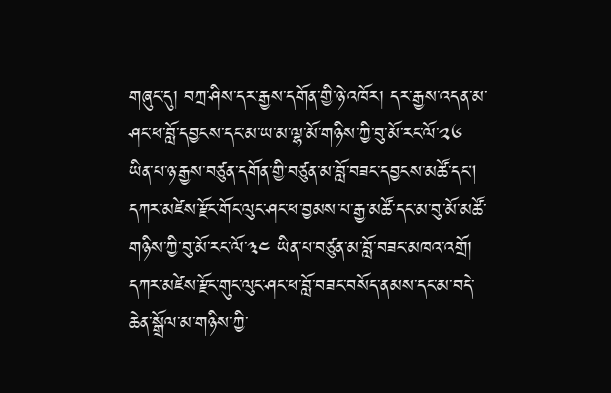གཞུང་དུ། བཀྲ་ཤིས་དར་རྒྱས་དགོན་གྱི་ཉེ་འཁོར། དར་རྒྱས་འདན་མ་ཤང་ཕ་བློ་དབྱངས་དང་མ་ཡ་མ་ལྷ་མོ་གཉིས་ཀྱི་བུ་མོ་རང་ལོ་༢༦ ཡིན་པ་ཉ་རྒྱས་བཙུན་དགོན་གྱི་བཙུན་མ་བློ་བཟང་དབྱངས་མཚོ་དང། དཀར་མཛེས་རྫོང་གོང་ལུང་ཤང་ཕ་བྱམས་པ་རྒྱ་མཚོ་དང་མ་བུ་མོ་མཚོ་གཉིས་ཀྱི་བུ་མོ་རང་ལོ་༣༤ ཡིན་པ་བཙུན་མ་བློ་བཟང་མཁའ་འགྲོ། དཀར་མཛེས་རྫོང་གུང་ལུང་ཤང་ཕ་བློ་བཟང་བསོད་ནམས་དང་མ་བདེ་ཆེན་སྒྲོལ་མ་གཉིས་ཀྱི་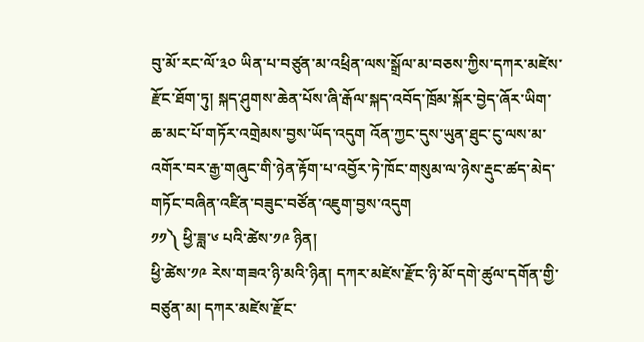བུ་མོ་རང་ལོ་༣༠ ཡིན་པ་བཙུན་མ་འཕྲིན་ལས་སྒྲོལ་མ་བཅས་ཀྱིས་དཀར་མཛེས་རྫོང་ཐོག་ཏུ། སྐད་ཤུགས་ཆེན་པོས་ཞི་རྒོལ་སྐད་འབོད་ཁྲོམ་སྐོར་བྱེད་ཞོར་ཡིག་ཆ་མང་པོ་གཏོར་འགྲེམས་བྱས་ཡོད་འདུག འོན་ཀྱང་དུས་ཡུན་ཐུང་ངུ་ལས་མ་འགོར་བར་རྒྱ་གཞུང་གི་ཉེན་རྟོག་པ་འབྱོར་ཏེ་ཁོང་གསུམ་ལ་ཉེས་རྡུང་ཚད་མེད་གཏོང་བཞིན་འཛིན་བཟུང་བཙོན་འཇུག་བྱས་འདུག
༡༡༽ ཕྱི་ཟླ་༦ པའི་ཚེས་༡༩ ཉིན།
ཕྱི་ཚེས་༡༩ རེས་གཟའ་ཉི་མའི་ཉིན། དཀར་མཛེས་རྫོང་ཉི་མོ་དགེ་ཚུལ་དགོན་གྱི་བཙུན་མ། དཀར་མཛེས་རྫོང་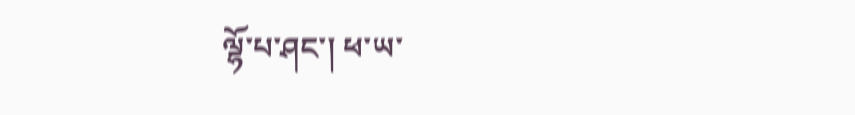ལྷོ་པ་ཤང་། ཕ་ཡ་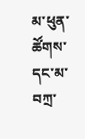མ་ཕུན་ཚོགས་དང་མ་བཀྲ་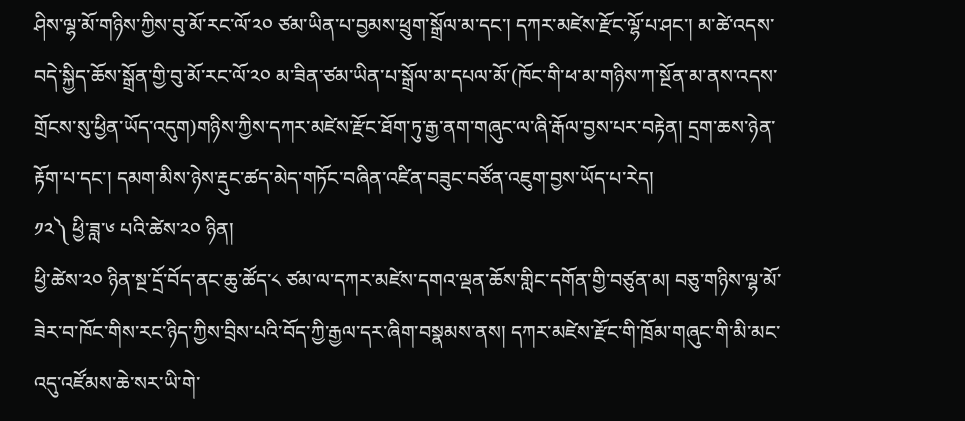ཤིས་ལྷ་མོ་གཉིས་ཀྱིས་བུ་མོ་རང་ལོ་༢༠ ཙམ་ཡིན་པ་བྱམས་ཕྲུག་སྒྲོལ་མ་དང་། དཀར་མཛེས་རྫོང་ལྷོ་པ་ཤང་། མ་ཚེ་འདས་བདེ་སྐྱིད་ཆོས་སྒྲོན་གྱི་བུ་མོ་རང་ལོ་༢༠ མ་ཟིན་ཙམ་ཡིན་པ་སྒྲོལ་མ་དཔལ་མོ་(ཁོང་གི་ཕ་མ་གཉིས་ཀ་སྔོན་མ་ནས་འདས་གྲོངས་སུ་ཕྱིན་ཡོད་འདུག)གཉིས་ཀྱིས་དཀར་མཛེས་རྫོང་ཐོག་ཏུ་རྒྱ་ནག་གཞུང་ལ་ཞི་རྒོལ་བྱས་པར་བརྟེན། དྲག་ཆས་ཉེན་རྟོག་པ་དང་། དམག་མིས་ཉེས་རྡུང་ཚད་མེད་གཏོང་བཞིན་འཛིན་བཟུང་བཙོན་འཇུག་བྱས་ཡོད་པ་རེད།
༡༢༽ ཕྱི་ཟླ་༦ པའི་ཚེས་༢༠ ཉིན།
ཕྱི་ཚེས་༢༠ ཉིན་སྔ་དྲོ་བོད་ནང་ཆུ་ཚོད་༨ ཙམ་ལ་དཀར་མཛེས་དགའ་ལྡན་ཆོས་གླིང་དགོན་གྱི་བཙུན་མ། བཅུ་གཉིས་ལྷ་མོ་ཟེར་བ་ཁོང་གིས་རང་ཉིད་ཀྱིས་བྲིས་པའི་བོད་ཀྱི་རྒྱལ་དར་ཞིག་བསྣམས་ནས། དཀར་མཛེས་རྫོང་གི་ཁྲོམ་གཞུང་གི་མི་མང་འདུ་འཛོམས་ཆེ་སར་ཡི་གེ་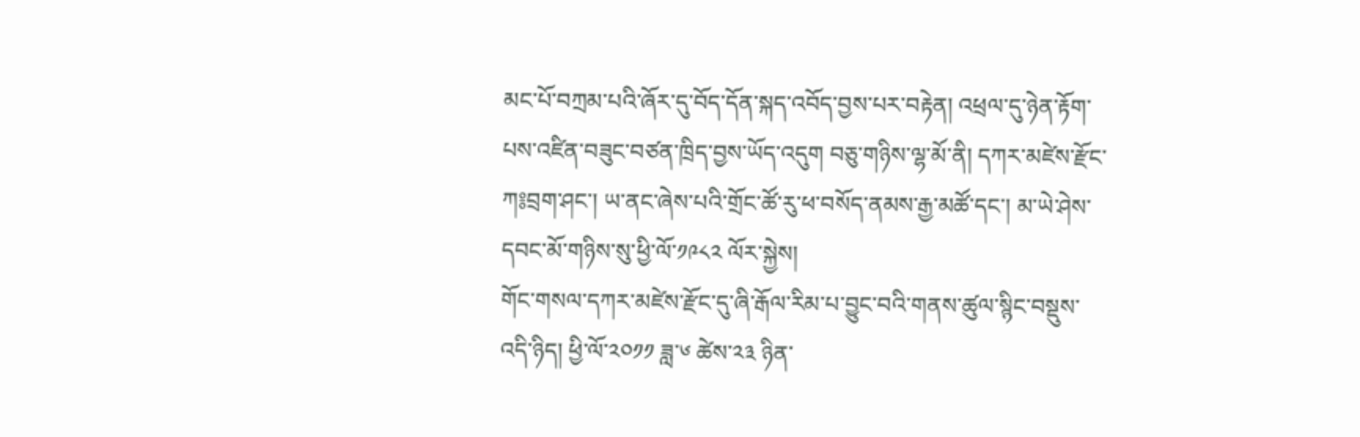མང་པོ་བཀྲམ་པའི་ཞོར་དུ་བོད་དོན་སྐད་འབོད་བྱས་པར་བརྟེན། འཕྲལ་དུ་ཉེན་རྟོག་པས་འཛིན་བཟུང་བཙན་ཁྲིད་བྱས་ཡོད་འདུག བཅུ་གཉིས་ལྷ་མོ་ནི། དཀར་མཛེས་རྫོང་ཀ༔བྲག་ཤང་། ཡ་ནང་ཞེས་པའི་གྲོང་ཚོ་རུ་ཕ་བསོད་ནམས་རྒྱ་མཚོ་དང་། མ་ཡེ་ཤེས་དབང་མོ་གཉིས་སུ་ཕྱི་ལོ་༡༩༨༢ ལོར་སྐྱེས།
གོང་གསལ་དཀར་མཛེས་རྫོང་དུ་ཞི་རྒོལ་རིམ་པ་བྱུང་བའི་གནས་ཚུལ་སྙིང་བསྡུས་འདི་ཉིད། ཕྱི་ལོ་༢༠༡༡ ཟླ་༦ ཚེས་༢༣ ཉིན་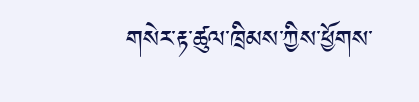གསེར་རྟ་ཚུལ་ཁྲིམས་ཀྱིས་ཕྱོགས་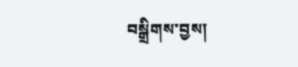བསྒྲིགས་བྱས།